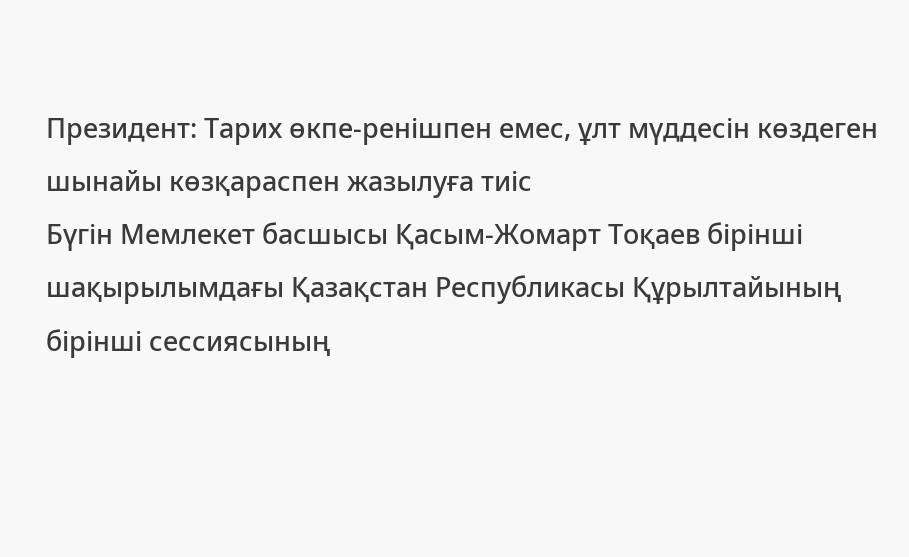Президент: Тарих өкпе-ренішпен емес, ұлт мүддесін көздеген шынайы көзқараспен жазылуға тиіс
Бүгін Мемлекет басшысы Қасым-Жомарт Тоқаев бірінші шақырылымдағы Қазақстан Республикасы Құрылтайының бірінші сессиясының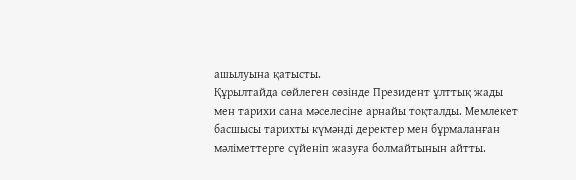ашылуына қатысты.
Құрылтайда сөйлеген сөзінде Президент ұлттық жады мен тарихи сана мәселесіне арнайы тоқталды. Мемлекет басшысы тарихты күмәнді деректер мен бұрмаланған мәліметтерге сүйеніп жазуға болмайтынын айтты.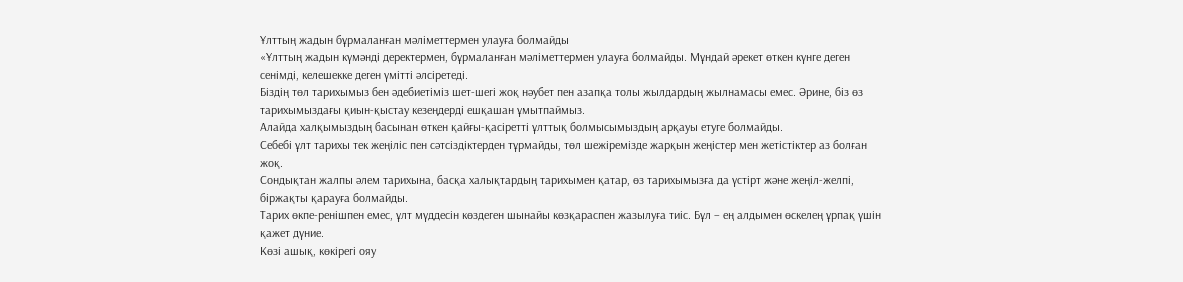Ұлттың жадын бұрмаланған мәліметтермен улауға болмайды
«Ұлттың жадын күмәнді деректермен, бұрмаланған мәліметтермен улауға болмайды. Мұндай әрекет өткен күнге деген сенімді, келешекке деген үмітті әлсіретеді.
Біздің төл тарихымыз бен әдебиетіміз шет-шегі жоқ нәубет пен азапқа толы жылдардың жылнамасы емес. Әрине, біз өз тарихымыздағы қиын-қыстау кезеңдерді ешқашан ұмытпаймыз.
Алайда халқымыздың басынан өткен қайғы-қасіретті ұлттық болмысымыздың арқауы етуге болмайды.
Себебі ұлт тарихы тек жеңіліс пен сәтсіздіктерден тұрмайды, төл шежіремізде жарқын жеңістер мен жетістіктер аз болған жоқ.
Сондықтан жалпы әлем тарихына, басқа халықтардың тарихымен қатар, өз тарихымызға да үстірт және жеңіл-желпі, біржақты қарауға болмайды.
Тарих өкпе-ренішпен емес, ұлт мүддесін көздеген шынайы көзқараспен жазылуға тиіс. Бұл – ең алдымен өскелең ұрпақ үшін қажет дүние.
Көзі ашық, көкірегі ояу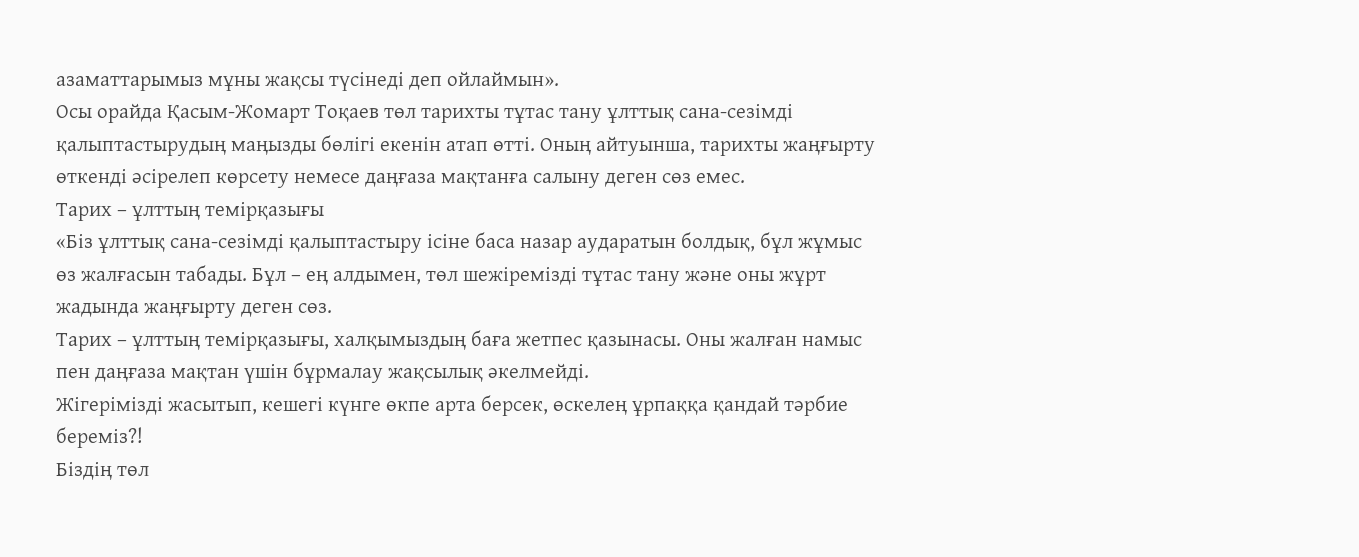азаматтарымыз мұны жақсы түсінеді деп ойлаймын».
Осы орайда Қасым-Жомарт Тоқаев төл тарихты тұтас тану ұлттық сана-сезімді қалыптастырудың маңызды бөлігі екенін атап өтті. Оның айтуынша, тарихты жаңғырту өткенді әсірелеп көрсету немесе даңғаза мақтанға салыну деген сөз емес.
Тарих – ұлттың темірқазығы
«Біз ұлттық сана-сезімді қалыптастыру ісіне баса назар аударатын болдық, бұл жұмыс өз жалғасын табады. Бұл – ең алдымен, төл шежіремізді тұтас тану және оны жұрт жадында жаңғырту деген сөз.
Тарих – ұлттың темірқазығы, халқымыздың баға жетпес қазынасы. Оны жалған намыс пен даңғаза мақтан үшін бұрмалау жақсылық әкелмейді.
Жігерімізді жасытып, кешегі күнге өкпе арта берсек, өскелең ұрпаққа қандай тәрбие береміз?!
Біздің төл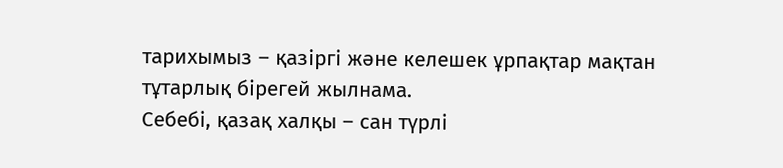тарихымыз – қазіргі және келешек ұрпақтар мақтан тұтарлық бірегей жылнама.
Себебі, қазақ халқы – сан түрлі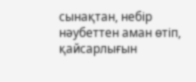сынақтан, небір нәубеттен аман өтіп, қайсарлығын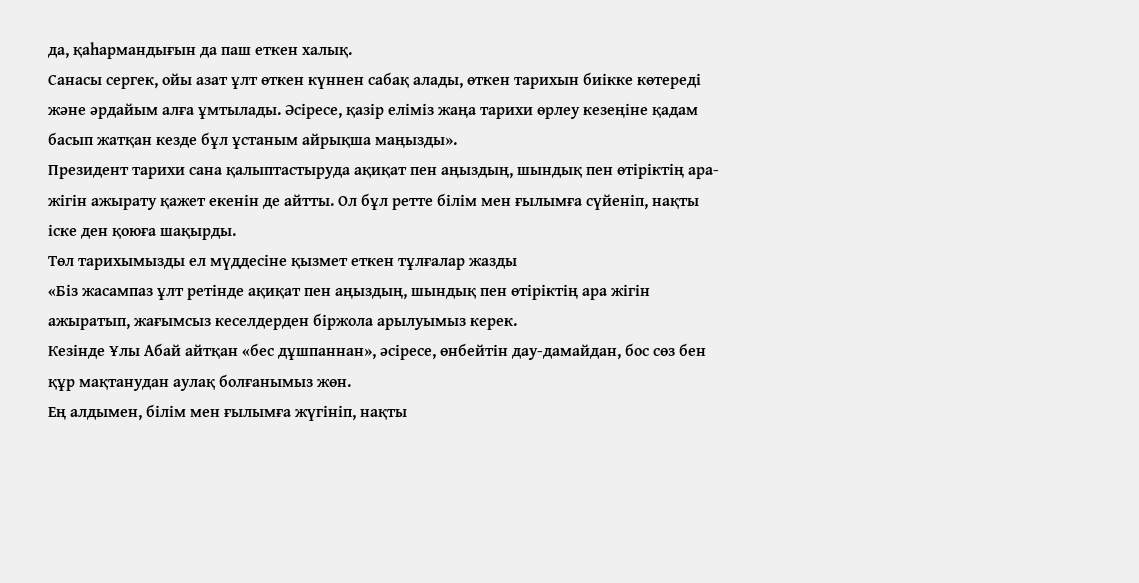да, қаһармандығын да паш еткен халық.
Санасы сергек, ойы азат ұлт өткен күннен сабақ алады, өткен тарихын биікке көтереді және әрдайым алға ұмтылады. Әсіресе, қазір еліміз жаңа тарихи өрлеу кезеңіне қадам басып жатқан кезде бұл ұстаным айрықша маңызды».
Президент тарихи сана қалыптастыруда ақиқат пен аңыздың, шындық пен өтіріктің ара-жігін ажырату қажет екенін де айтты. Ол бұл ретте білім мен ғылымға сүйеніп, нақты іске ден қоюға шақырды.
Төл тарихымызды ел мүддесіне қызмет еткен тұлғалар жазды
«Біз жасампаз ұлт ретінде ақиқат пен аңыздың, шындық пен өтіріктің ара жігін ажыратып, жағымсыз кеселдерден біржола арылуымыз керек.
Кезінде Ұлы Абай айтқан «бес дұшпаннан», әсіресе, өнбейтін дау-дамайдан, бос сөз бен құр мақтанудан аулақ болғанымыз жөн.
Ең алдымен, білім мен ғылымға жүгініп, нақты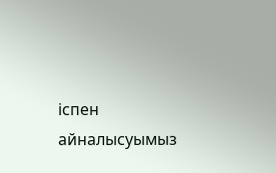іспен айналысуымыз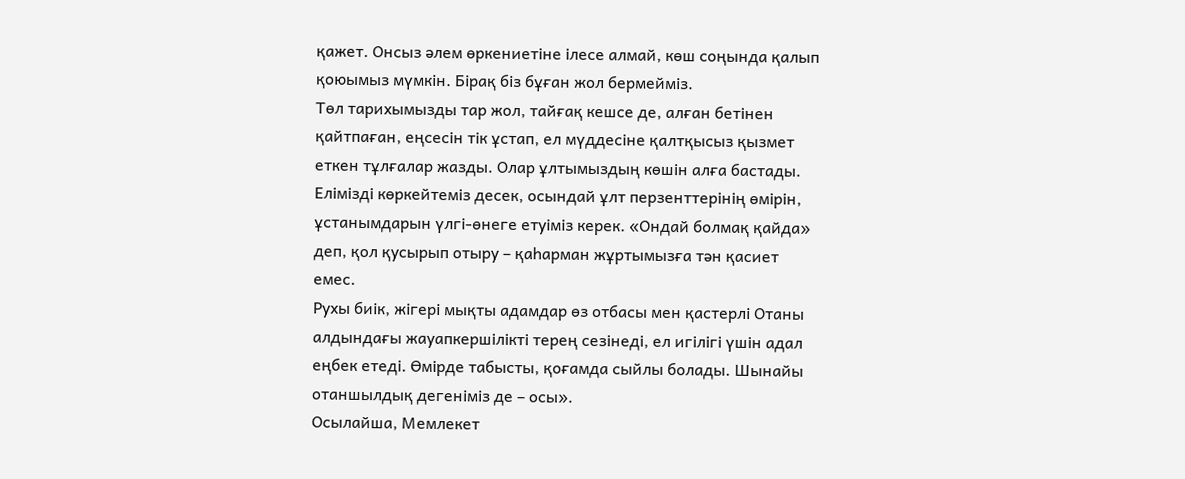қажет. Онсыз әлем өркениетіне ілесе алмай, көш соңында қалып қоюымыз мүмкін. Бірақ біз бұған жол бермейміз.
Төл тарихымызды тар жол, тайғақ кешсе де, алған бетінен қайтпаған, еңсесін тік ұстап, ел мүддесіне қалтқысыз қызмет еткен тұлғалар жазды. Олар ұлтымыздың көшін алға бастады.
Елімізді көркейтеміз десек, осындай ұлт перзенттерінің өмірін, ұстанымдарын үлгі-өнеге етуіміз керек. «Ондай болмақ қайда» деп, қол қусырып отыру – қаһарман жұртымызға тән қасиет емес.
Рухы биік, жігері мықты адамдар өз отбасы мен қастерлі Отаны алдындағы жауапкершілікті терең сезінеді, ел игілігі үшін адал еңбек етеді. Өмірде табысты, қоғамда сыйлы болады. Шынайы отаншылдық дегеніміз де – осы».
Осылайша, Мемлекет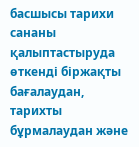басшысы тарихи сананы қалыптастыруда өткенді біржақты бағалаудан, тарихты бұрмалаудан және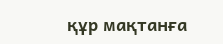құр мақтанға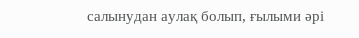салынудан аулақ болып, ғылыми әрі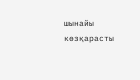шынайы көзқарасты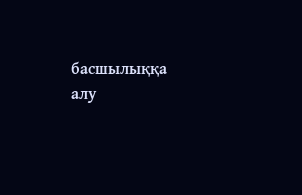басшылыққа алу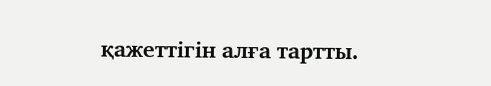қажеттігін алға тартты.